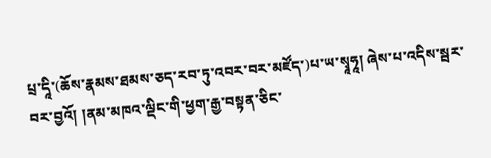པྲ་དཱི་(ཆོས་རྣམས་ཐམས་ཅད་རབ་ཏུ་འབར་བར་མཛོད་)པ་ཡ་སྭཱཧཱ། ཞེས་པ་འདིས་སྦར་ བར་བྱའོ། །ནམ་མཁའ་ལྡིང་གི་ཕྱག་རྒྱ་བསྟན་ཅིང་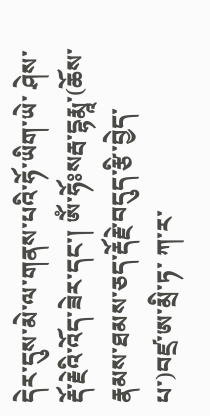དེར་དུས་མེ་ལ་གནས་པའི་ཧོ་ཡིག་ཡེ་ ཤེས་རྡོ་རྗེའི་འོད་ཟེར་དང་། ༀ་ཧོཿསརྦ་དྷརྨཱ་(ཆོས་རྣམས་ཐམས་ཅད་རྡོརྗེ་བདུད་རྩི་བྱེད་པ་)བཛྲ་ཨ་མྲི་ཏ་ ཀ་ར་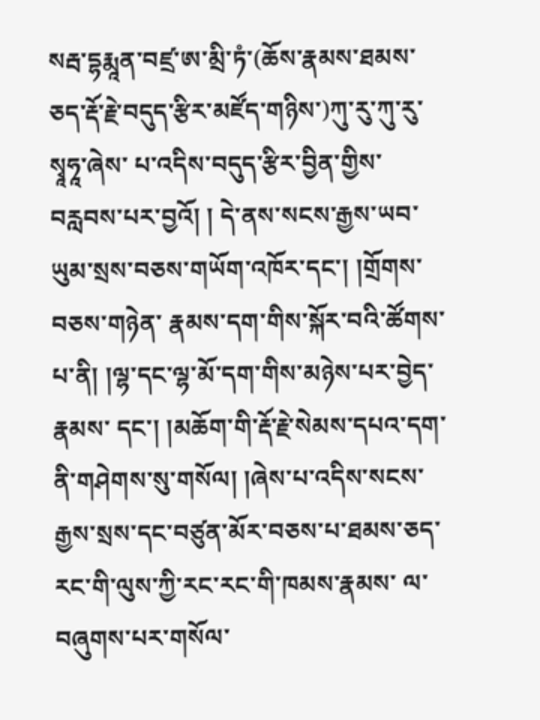སརྦ་དྷརྨཱན་བཛྲ་ཨ་མྲི་ཏཾ་(ཆོས་རྣམས་ཐམས་ཅད་རྡོ་རྗེ་བདུད་རྩིར་མཛོད་གཉིས་)ཀུ་རུ་ཀུ་རུ་སྭཱཧཱ་ཞེས་ པ་འདིས་བདུད་རྩིར་བྱིན་གྱིས་བརླབས་པར་བྱའོ། ། དེ་ནས་སངས་རྒྱས་ཡབ་ཡུམ་སྲས་བཅས་གཡོག་འཁོར་དང་། །གྲོགས་བཅས་གཉེན་ རྣམས་དག་གིས་སྐོར་བའི་ཚོགས་པ་ནི། །ལྷ་དང་ལྷ་མོ་དག་གིས་མཉེས་པར་བྱེད་རྣམས་ དང་། །མཆོག་གི་རྡོ་རྗེ་སེམས་དཔའ་དག་ནི་གཤེགས་སུ་གསོལ། །ཞེས་པ་འདིས་སངས་ རྒྱས་སྲས་དང་བཙུན་མོར་བཅས་པ་ཐམས་ཅད་རང་གི་ལུས་ཀྱི་རང་རང་གི་ཁམས་རྣམས་ ལ་བཞུགས་པར་གསོལ་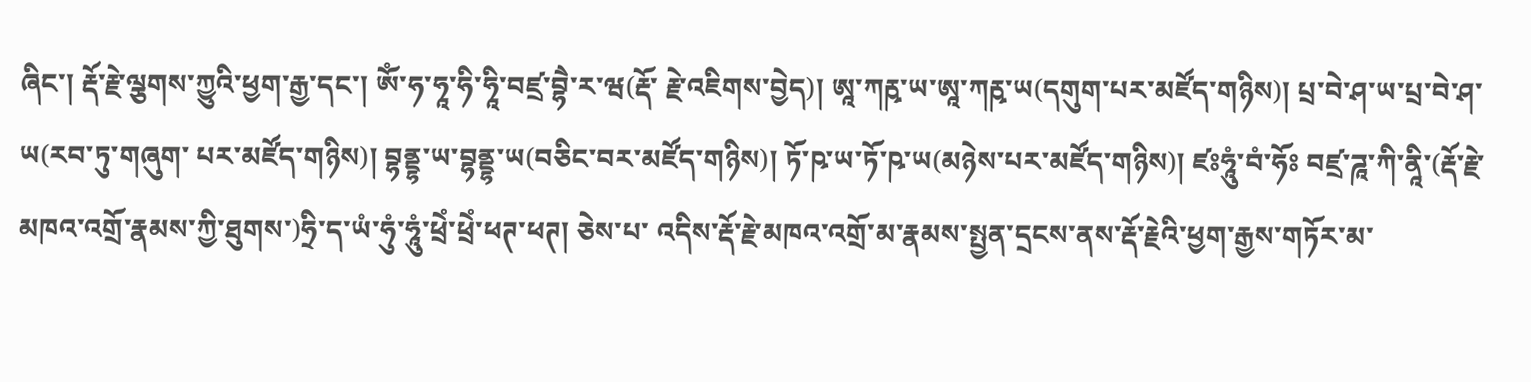ཞིང་། རྡོ་རྗེ་ལྕགས་ཀྱུའི་ཕྱག་རྒྱ་དང་། ༀ་ཧ་ཧཱ་ཧི་ཧཱི་བཛྲ་བྷཻ་ར་ཝ(རྡོ་ རྗེ་འཇིགས་བྱེད)། ཨཱ་ཀརྵ་ཡ་ཨཱ་ཀརྵ་ཡ(དགུག་པར་མཛོད་གཉིས)། པྲ་བེ་ཤ་ཡ་པྲ་བེ་ཤ་ཡ(རབ་ཏུ་གཞུག་ པར་མཛོད་གཉིས)། བྷནྡྷ་ཡ་བྷནྡྷ་ཡ(བཅིང་བར་མཛོད་གཉིས)། ཏོ་ཥ་ཡ་ཏོ་ཥ་ཡ(མཉེས་པར་མཛོད་གཉིས)། ཛཿཧཱུཾ་བཾ་ཧོཿ བཛྲ་ཌཱ་ཀི་ནཱི་(རྡོ་རྗེ་མཁའ་འགྲོ་རྣམས་ཀྱི་ཐུགས་)ཧྲི་ད་ཡཾ་ཧུཾ་ཧཱུཾ་ཕྲེཾ་ཕྲེཾ་ཕཊ་ཕཊ། ཅེས་པ་ འདིས་རྡོ་རྗེ་མཁའ་འགྲོ་མ་རྣམས་སྤྱན་དྲངས་ནས་རྡོ་རྗེའི་ཕྱག་རྒྱས་གཏོར་མ་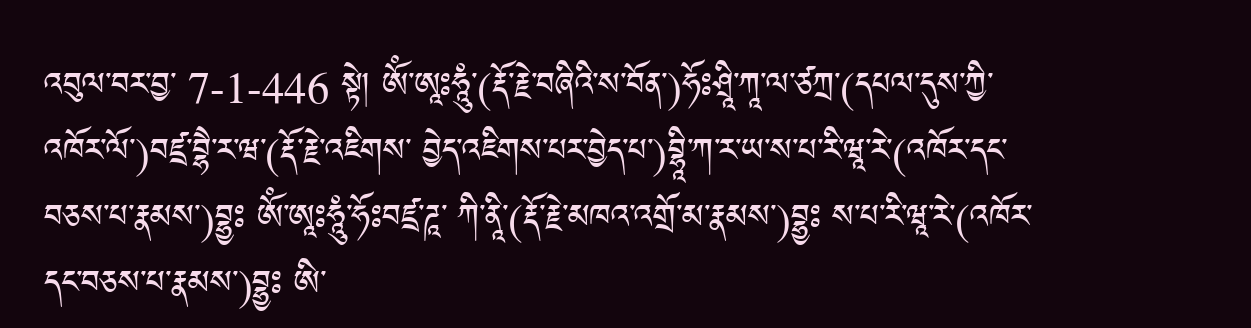འབུལ་བར་བྱ་ 7-1-446 སྟེ། ༀ་ཨཱཿཧཱུཾ་(རྡོ་རྗེ་བཞིའི་ས་བོན་)ཧོཿཤྲཱི་ཀཱ་ལ་ཙཀྲ་(དཔལ་དུས་ཀྱི་འཁོར་ལོ་)བཛྲ་བྷཻ་ར་ཝ་(རྡོ་རྗེ་འཇིགས་ བྱེད་འཇིགས་པར་བྱེད་པ་)བྷཱི་ཀ་ར་ཡ་ས་པ་རི་ཝཱ་རེ་(འཁོར་དང་བཅས་པ་རྣམས་)བྷྱཿ ༀ་ཨཱཿཧཱུཾ་ཧོཿབཛྲ་ཌཱ་ ཀི་ནཱི་(རྡོ་རྗེ་མཁའ་འགྲོ་མ་རྣམས་)བྷྱཿ ས་པ་རི་ཝཱ་རེ་(འཁོར་དང་བཅས་པ་རྣམས་)བྷྱཿ ཨི་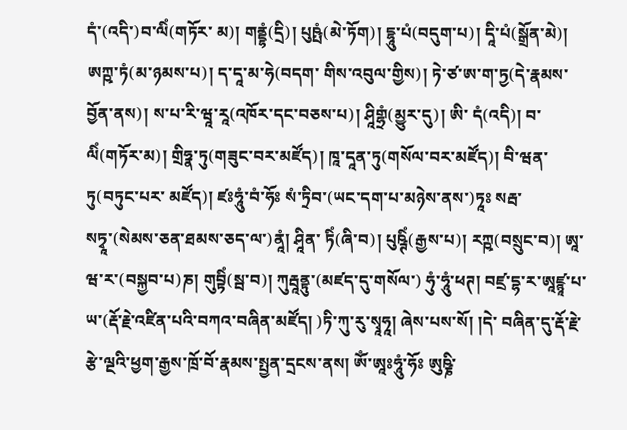དཾ་(འདི་)བ་ལིཾ(གཏོར་ མ)། གནྡྷཾ(དྲི)། པུཥྤཾ(མེ་ཏོག)། དྷཱུ་པཾ(བདུག་པ)། དཱི་པཾ(སྒྲོན་མེ)། ཨཀྵ་ཏཾ(མ་ཉམས་པ)། ད་དཱ་མ་ཧེ(བདག་ གིས་འབུལ་གྱིས)། ཏེ་ཙ་ཨ་ག་ཏྱ(དེ་རྣམས་བྱོན་ནས)། ས་པ་རི་ཝཱ་རཱ(འཁོར་དང་བཅས་པ)། ཤཱིགྷྲཾ(མྱུར་དུ)། ཨི་ དཾ(འདི)། བ་ལིཾ(གཏོར་མ)། གྲིཧྣ་ཏུ(གཟུང་བར་མཛོད)། ཁཱ་དཱན་ཏུ(གསོལ་བར་མཛོད)། བི་ཝན་ཏུ(བཏུང་པར་ མཛོད)། ཛཿཧཱུཾ་བཾ་ཧོཿ སཾ་ཏྲིབ་(ཡང་དག་པ་མཉེས་ནས་)ཏཱཿ སརྦ་སཏྭཱ་(སེམས་ཅན་ཐམས་ཅད་ལ་)ནཱཾ། ཤཱིན་ ཏིཾ(ཞི་བ)། པུཥྚིཾ(རྒྱས་པ)། རཀྵ(བསྲུང་བ)། ཨཱ་ཝ་ར་(བསྐྱབ་པ)ཎ། གུབྟིཾ(སྦ་བ)། ཀུརྦཱནྟུ་(མཛད་དུ་གསོལ་) ཧུཾ་ཧཱུཾ་ཕཊ། བཛྲ་དྷ་ར་ཨཱཛྙཱ་པ་ཡ་(རྡོ་རྗེ་འཛིན་པའི་བཀའ་བཞིན་མཛོད། )ཏི་ཀུ་རུ་སྭཱཧཱ། ཞེས་པས་སོ། །དེ་ བཞིན་དུ་རྡོ་རྗེ་རྩེ་ལྔའི་ཕྱག་རྒྱས་ཁྲོ་བོ་རྣམས་སྤྱན་དྲངས་ནས། ༀ་ཨཱཿཧཱུཾ་ཧོཿ ཨུཥྞི་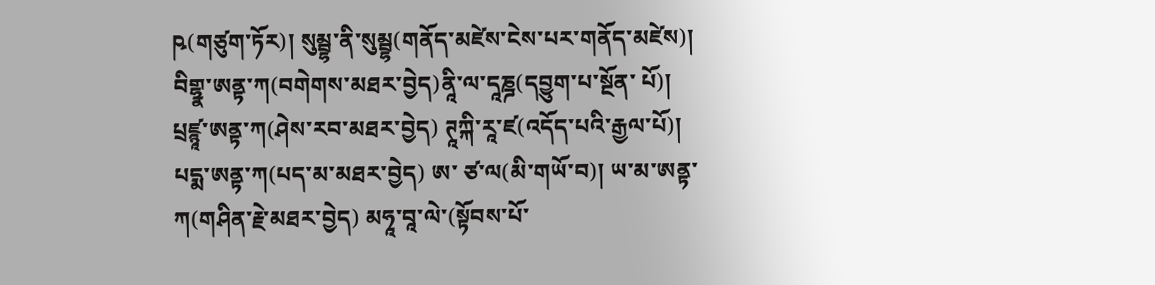ཥ(གཙུག་ཏོར)། སུམྦྷ་ནི་སུམྦྷ(གནོད་མཛེས་ངེས་པར་གནོད་མཛེས)། བིགྷྣ་ཨནྟ་ཀ(བགེགས་མཐར་བྱེད)ནཱི་ལ་དཱཎྜ(དབྱུག་པ་སྔོན་ པོ)། པྲཛྙཱ་ཨནྟ་ཀ(ཤེས་རབ་མཐར་བྱེད) ཊཱཀྐི་རཱ་ཛ(འདོད་པའི་རྒྱལ་པོ)། པདྨ་ཨནྟ་ཀ(པད་མ་མཐར་བྱེད) ཨ་ ཙ་ལ(མི་གཡོ་བ)། ཡ་མ་ཨནྟ་ཀ(གཤིན་རྗེ་མཐར་བྱེད) མཧཱ་བཱ་ལེ་(སྟོབས་པོ་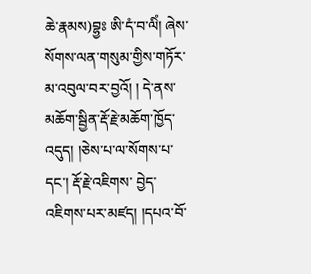ཆེ་རྣམས)བྷྱཿ ཨི་དཾ་བ་ལིཾ། ཞེས་སོགས་ལན་གསུམ་གྱིས་གཏོར་མ་འབུལ་བར་བྱའོ། ། དེ་ནས་མཆོག་སྦྱིན་རྡོ་རྗེ་མཆོག་ཁྱོད་འདུད། །ཅེས་པ་ལ་སོགས་པ་དང་། རྡོ་རྗེ་འཇིགས་ བྱེད་འཇིགས་པར་མཛད། །དཔའ་བོ་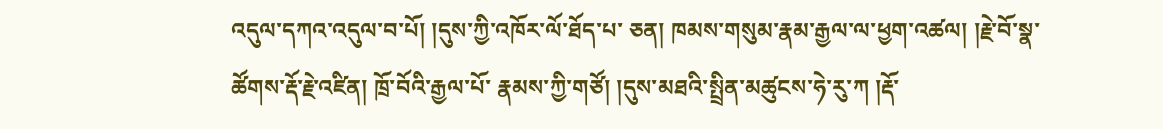འདུལ་དཀའ་འདུལ་བ་པོ། །དུས་ཀྱི་འཁོར་ལོ་ཐོད་པ་ ཅན། ཁམས་གསུམ་རྣམ་རྒྱལ་ལ་ཕྱག་འཚལ། །རྗེ་བོ་སྣ་ཚོགས་རྡོ་རྗེ་འཛིན། ཁྲོ་བོའི་རྒྱལ་པོ་ རྣམས་ཀྱི་གཙོ། །དུས་མཐའི་སྤྲིན་མཚུངས་ཧེ་རུ་ཀ །རྡོ་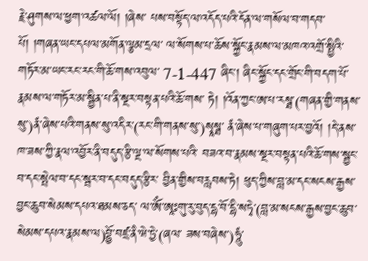རྗེ་ཤུགས་ལ་ཕྱག་འཚལ་ལོ། །ཞེས་ པས་བསྟོད་ལ་འདོད་པའི་དོན་ལ་གསོལ་བ་གདབ་པོ། །གཞན་ཡང་དཔལ་མགོན་ལྕམ་དྲལ་ ལ་སོགས་པ་ཆོས་སྐྱོང་རྣམས་ལ་མཁའ་འགྲོ་སྤྱིའི་གཏོར་མ་ཡང་རང་རང་གི་ཆོ་གས་འབུལ་ 7-1-447 ཞིང་། ཞིང་སྐྱོང་དང་གྲོང་གི་བདག་པོ་རྣམས་ལ་གཏོར་མ་སྦྱིན་པ་ནི་སྔར་བསྟན་པའི་ཆོ་གས་ ཏེ། །འོན་ཀྱང་ཨ་པ་རསྠ་(གཞན་གྱི་གནས་སུ་)ནཾ་ཞེས་པའི་གནས་སུ་འདིར་(རང་གི་གནས་སུ་)སྭཱསྠ་ ནཾ་ཞེས་པ་གཞུག་པར་བྱའོ། །དེ་ནས་ཁ་ཟས་ཀྱི་རྣལ་འབྱོར་ནི་བདུད་རྩི་ལྔ་ལ་སོགས་པའི་ བཟའ་བ་རྣམས་སྔར་བསྟན་པའི་ཆོ་གས་སྦྱང་བ་དང་སྤེལ་བ་དང་སྦར་བ་དང་བདུད་རྩིར་ བྱིན་གྱིས་བརླབས་ཏེ། ཕུད་ཀྱིས་བླ་མ་དང་སངས་རྒྱས་བྱང་ཆུབ་སེམས་དཔའ་ཐམས་ཅད་ ལ་ༀ་ཨཱཿགུ་རུ་བུད་དྷ་བོ་དྷི་སཏྭེ་(བླ་མ་སངས་རྒྱས་བྱང་ཆུབ་སེམས་དཔའ་རྣམས་ལ)བྷྱོ་བཛྲ་ནཻ་ཝེ་ཏྱེ་(ཞལ་ ཟས་བཞེས་)ཧཱུཾ་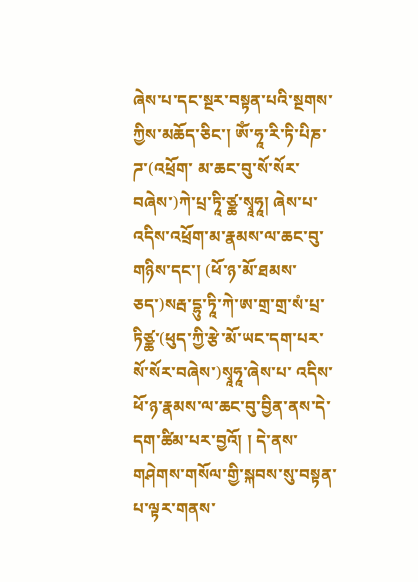ཞེས་པ་དང་སྔར་བསྟན་པའི་སྔགས་ཀྱིས་མཆོད་ཅིང་། ༀ་ཧཱ་རི་ཏི་པིཎ་ཌ་(འཕྲོག་ མ་ཆང་བུ་སོ་སོར་བཞེས་)ཀེ་པྲ་ཏཱི་ཙྪ་སྭཱཧཱ། ཞེས་པ་འདིས་འཕྲོག་མ་རྣམས་ལ་ཆང་བུ་གཉིས་དང་། (ཕོ་ཉ་མོ་ཐམས་ཅད་)སརྦ་དྷུ་ཏཱི་ཀེ་ཨ་གྲ་གྲ་སཾ་པྲ་ཏིཙྪ་(ཕུད་ཀྱི་རྩེ་མོ་ཡང་དག་པར་སོ་སོར་བཞེས་)སྭཱཧཱ་ཞེས་པ་ འདིས་ཕོ་ཉ་རྣམས་ལ་ཆང་བུ་བྱིན་ནས་དེ་དག་ཚིམ་པར་བྱའོ། ། དེ་ནས་གཤེགས་གསོལ་གྱི་སྐབས་སུ་བསྟན་པ་ལྟར་གནས་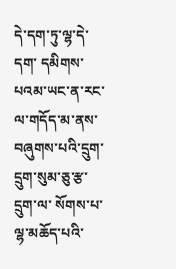དེ་དག་ཏུ་ལྷ་དེ་དག་ དམིགས་པའམ་ཡང་ན་རང་ལ་གདོད་མ་ནས་བཞུགས་པའི་དྲུག་དྲུག་སུམ་ཅུ་རྩ་དྲུག་ལ་ སོགས་པ་ལྷ་མཆོད་པའི་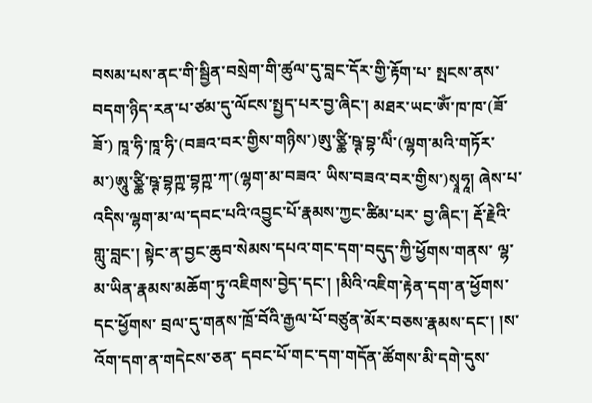བསམ་པས་ནང་གི་སྦྱིན་བསྲེག་གི་ཚུལ་དུ་བླང་དོར་གྱི་རྟོག་པ་ སྤངས་ནས་བདག་ཉིད་རན་པ་ཙམ་དུ་ལོངས་སྤྱད་པར་བྱ་ཞིང་། མཐར་ཡང་ༀ་ཁ་ཁ་(ཟོ་ཟོ་) ཁཱ་ཧི་ཁཱ་ཧི་(བཟའ་བར་གྱིས་གཉིས་)ཨུ་ཙྪི་ཥྚ་བྷ་ལིཾ་(ལྷག་མའི་གཏོར་མ་)ཨཱུ་ཙྪི་ཥྚ་བྷཀྵ་བྷཀྵ་ཀ་(ལྷག་མ་བཟའ་ ཡིས་བཟའ་བར་གྱིས་)སྭཱཧཱ། ཞེས་པ་འདིས་ལྷག་མ་ལ་དབང་པའི་འབྱུང་པོ་རྣམས་ཀྱང་ཚིམ་པར་ བྱ་ཞིང་། རྡོ་རྗེའི་གླུ་བླང་། སྟེང་ན་བྱང་ཆུབ་སེམས་དཔའ་གང་དག་བདུད་ཀྱི་ཕྱོགས་གནས་ ལྷ་མ་ཡིན་རྣམས་མཆོག་ཏུ་འཇིགས་བྱེད་དང་། །མིའི་འཇིག་རྟེན་དག་ན་ཕྱོགས་དང་ཕྱོགས་ བྲལ་དུ་གནས་ཁྲོ་བོའི་རྒྱལ་པོ་བཙུན་མོར་བཅས་རྣམས་དང་། །ས་འོག་དག་ན་གདེངས་ཅན་ དབང་པོ་གང་དག་གདོན་ཚོགས་མི་དགེ་དུས་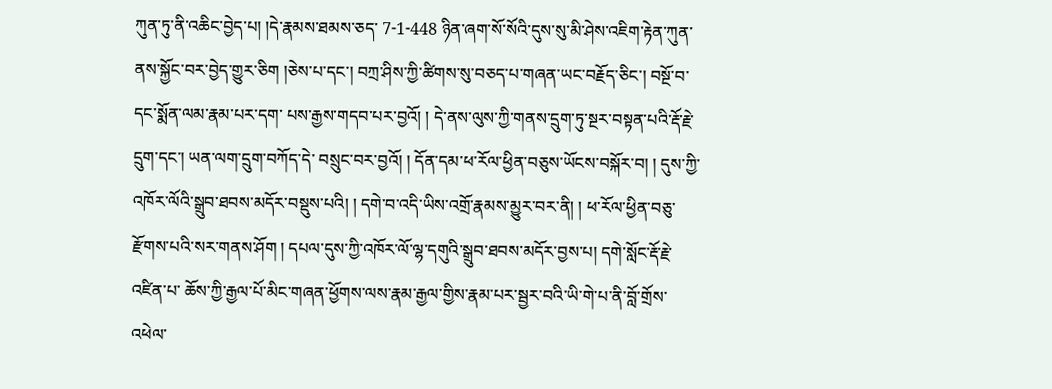ཀུན་ཏུ་ནི་འཆིང་བྱེད་པ། །དེ་རྣམས་ཐམས་ཅད་ 7-1-448 ཉིན་ཞག་སོ་སོའི་དུས་སུ་མི་ཤེས་འཇིག་རྟེན་ཀུན་ནས་སྐྱོང་བར་བྱེད་གྱུར་ཅིག །ཅེས་པ་དང་། བཀྲ་ཤིས་ཀྱི་ཚིགས་སུ་བཅད་པ་གཞན་ཡང་བརྗོད་ཅིང་། བསྔོ་བ་དང་སྨོན་ལམ་རྣམ་པར་དག་ པས་རྒྱས་གདབ་པར་བྱའོ། ། དེ་ནས་ལུས་ཀྱི་གནས་དྲུག་ཏུ་སྔར་བསྟན་པའི་རྡོ་རྗེ་དྲུག་དང་། ཡན་ལག་དྲུག་བཀོད་དེ་ བསྲུང་བར་བྱའོ། ། དོན་དམ་ཕ་རོལ་ཕྱིན་བཅུས་ཡོངས་བསྐོར་བ། ། དུས་ཀྱི་འཁོར་ལོའི་སྒྲུབ་ཐབས་མདོར་བསྡུས་པའི། ། དགེ་བ་འདི་ཡིས་འགྲོ་རྣམས་མྱུར་བར་ནི། ། ཕ་རོལ་ཕྱིན་བཅུ་རྫོགས་པའི་སར་གནས་ཤོག ། དཔལ་དུས་ཀྱི་འཁོར་ལོ་ལྷ་དགུའི་སྒྲུབ་ཐབས་མདོར་བྱས་པ། དགེ་སློང་རྡོ་རྗེ་འཛིན་པ་ ཆོས་ཀྱི་རྒྱལ་པོ་མིང་གཞན་ཕྱོགས་ལས་རྣམ་རྒྱལ་གྱིས་རྣམ་པར་སྦྱར་བའི་ཡི་གེ་པ་ནི་བློ་གྲོས་ འཕེལ་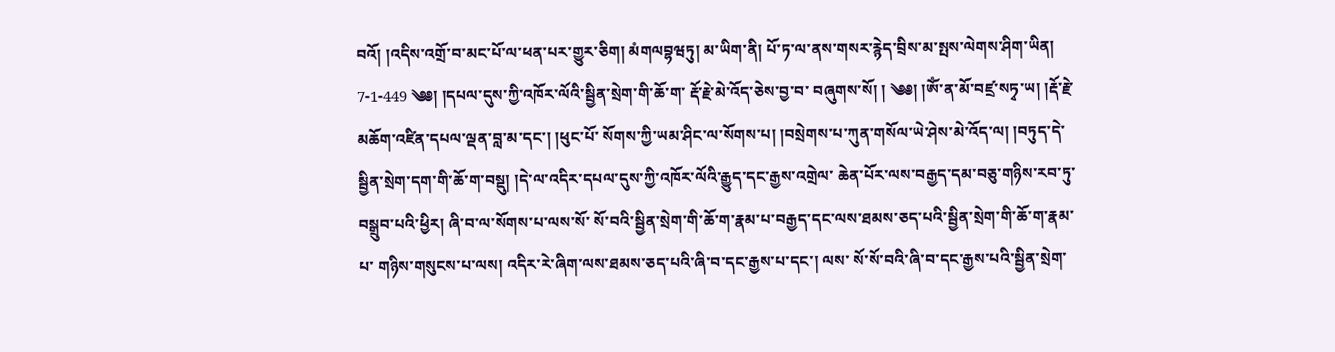བའོ། །འདིས་འགྲོ་བ་མང་པོ་ལ་ཕན་པར་གྱུར་ཅིག། མཾགལབྷཝཏུ། མ་ཡིག་ནི། པོ་ཏ་ལ་ནས་གསར་རྙེད་བྲིས་མ་སྤས་ལེགས་ཤིག་ཡིན། 7-1-449 ༄༅། །དཔལ་དུས་ཀྱི་འཁོར་ལོའི་སྦྱིན་སྲེག་གི་ཆོ་ག་ རྡོ་རྗེ་མེ་འོད་ཅེས་བྱ་བ་ བཞུགས་སོ། ། ༄༅། །ༀ་ན་མོ་བཛྲ་སཏྭ་ཡ། །རྡོ་རྗེ་མཆོག་འཛིན་དཔལ་ལྡན་བླ་མ་དང་། །ཕུང་པོ་ སོགས་ཀྱི་ཡམ་ཤིང་ལ་སོགས་པ། །བསྲེགས་པ་ཀུན་གསོལ་ཡེ་ཤེས་མེ་འོད་ལ། །བཏུད་དེ་ སྦྱིན་སྲེག་དག་གི་ཆོ་ག་བསྡུ། །དེ་ལ་འདིར་དཔལ་དུས་ཀྱི་འཁོར་ལོའི་རྒྱུད་དང་རྒྱས་འགྲེལ་ ཆེན་པོར་ལས་བརྒྱད་དམ་བཅུ་གཉིས་རབ་ཏུ་བསྒྲུབ་པའི་ཕྱིར། ཞི་བ་ལ་སོགས་པ་ལས་སོ་ སོ་བའི་སྦྱིན་སྲེག་གི་ཆོ་ག་རྣམ་པ་བརྒྱད་དང་ལས་ཐམས་ཅད་པའི་སྦྱིན་སྲེག་གི་ཆོ་ག་རྣམ་པ་ གཉིས་གསུངས་པ་ལས། འདིར་རེ་ཞིག་ལས་ཐམས་ཅད་པའི་ཞི་བ་དང་རྒྱས་པ་དང་། ལས་ སོ་སོ་བའི་ཞི་བ་དང་རྒྱས་པའི་སྦྱིན་སྲེག་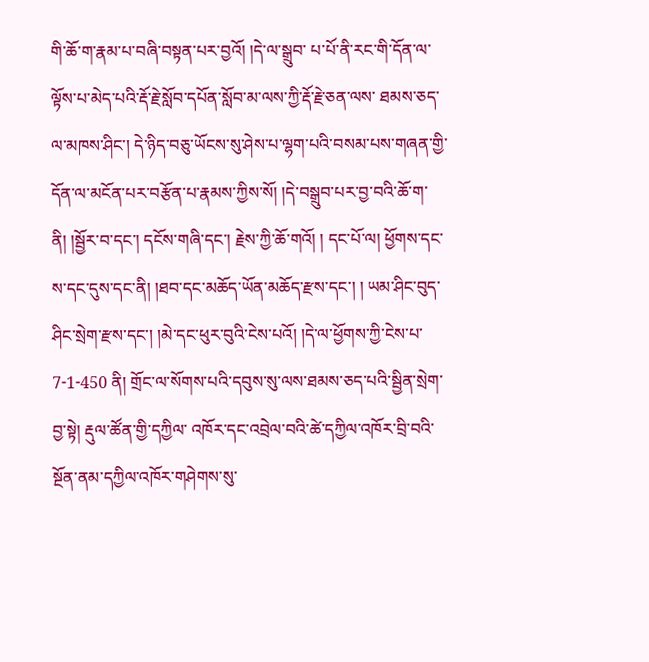གི་ཆོ་ག་རྣམ་པ་བཞི་བསྟན་པར་བྱའོ། །དེ་ལ་སྒྲུབ་ པ་པོ་ནི་རང་གི་དོན་ལ་ལྟོས་པ་མེད་པའི་རྡོ་རྗེ་སློབ་དཔོན་སློབ་མ་ལས་ཀྱི་རྡོ་རྗེ་ཅན་ལས་ ཐམས་ཅད་ལ་མཁས་ཤིང་། དེ་ཉིད་བཅུ་ཡོངས་སུ་ཤེས་པ་ལྷག་པའི་བསམ་པས་གཞན་གྱི་ དོན་ལ་མངོན་པར་བརྩོན་པ་རྣམས་ཀྱིས་སོ། །དེ་བསྒྲུབ་པར་བྱ་བའི་ཆོ་ག་ནི། །སྦྱོར་བ་དང་། དངོས་གཞི་དང་། རྗེས་ཀྱི་ཆོ་གའོ། ། དང་པོ་ལ། ཕྱོགས་དང་ས་དང་དུས་དང་ནི། །ཐབ་དང་མཆོད་ཡོན་མཆོད་རྫས་དང་། ། ཡམ་ཤིང་བུད་ཤིང་སྲེག་རྫས་དང་། །མེ་དང་ཕུར་བུའི་ངེས་པའོ། །དེ་ལ་ཕྱོགས་ཀྱི་ངེས་པ་ 7-1-450 ནི། གྲོང་ལ་སོགས་པའི་དབུས་སུ་ལས་ཐམས་ཅད་པའི་སྦྱིན་སྲེག་བྱ་སྟེ། རྡུལ་ཚོན་གྱི་དཀྱིལ་ འཁོར་དང་འབྲེལ་བའི་ཚེ་དཀྱིལ་འཁོར་བྲི་བའི་སྔོན་ནམ་དཀྱིལ་འཁོར་གཤེགས་སུ་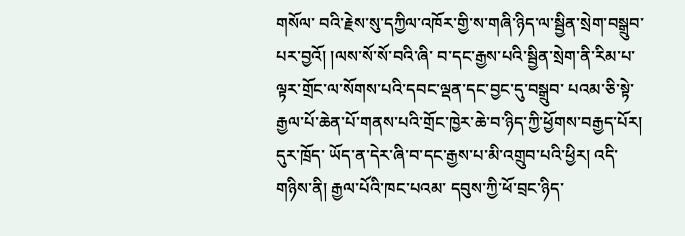གསོལ་ བའི་རྗེས་སུ་དཀྱིལ་འཁོར་གྱི་ས་གཞི་ཉིད་ལ་སྦྱིན་སྲེག་བསྒྲུབ་པར་བྱའོ། །ལས་སོ་སོ་བའི་ཞི་ བ་དང་རྒྱས་པའི་སྦྱིན་སྲེག་ནི་རིམ་པ་ལྟར་གྲོང་ལ་སོགས་པའི་དབང་ལྡན་དང་བྱང་དུ་བསྒྲུབ་ པའམ་ཅི་སྟེ་རྒྱལ་པོ་ཆེན་པོ་གནས་པའི་གྲོང་ཁྱེར་ཆེ་བ་ཉིད་ཀྱི་ཕྱོགས་བརྒྱད་པོར། དུར་ཁྲོད་ ཡོད་ན་དེར་ཞི་བ་དང་རྒྱས་པ་མི་འགྲུབ་པའི་ཕྱིར། འདི་གཉིས་ནི། རྒྱལ་པོའི་ཁང་པའམ་ དབུས་ཀྱི་ཕོ་བྲང་ཉིད་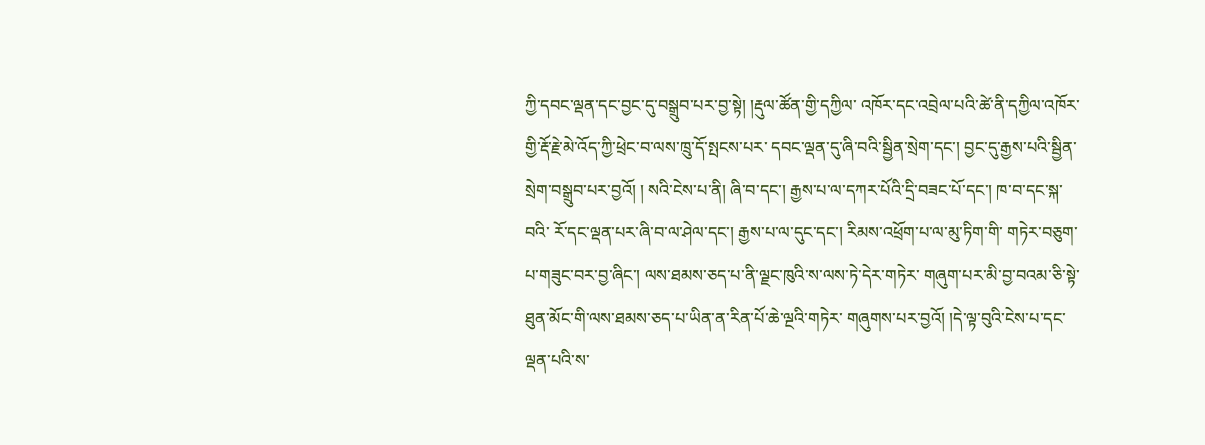ཀྱི་དབང་ལྡན་དང་བྱང་དུ་བསྒྲུབ་པར་བྱ་སྟེ། །རྡུལ་ཚོན་གྱི་དཀྱིལ་ འཁོར་དང་འབྲེལ་པའི་ཚེ་ནི་དཀྱིལ་འཁོར་གྱི་རྡོ་རྗེ་མེ་འོད་ཀྱི་ཕྲེང་བ་ལས་ཁྲུ་དོ་སྤངས་པར་ དབང་ལྡན་དུ་ཞི་བའི་སྦྱིན་སྲེག་དང་། བྱང་དུ་རྒྱས་པའི་སྦྱིན་སྲེག་བསྒྲུབ་པར་བྱའོ། ། སའི་ངེས་པ་ནི། ཞི་བ་དང་། རྒྱས་པ་ལ་དཀར་པོའི་དྲི་བཟང་པོ་དང་། ཁ་བ་དང་སྐ་བའི་ རོ་དང་ལྡན་པར་ཞི་བ་ལ་ཤེལ་དང་། རྒྱས་པ་ལ་དུང་དང་། རིམས་འཕྲོག་པ་ལ་མུ་ཏིག་གི་ གཏེར་བཅུག་པ་གཟུང་བར་བྱ་ཞིང་། ལས་ཐམས་ཅད་པ་ནི་ལྗང་ཁུའི་ས་ལས་ཏེ་དེར་གཏེར་ གཞུག་པར་མི་བྱ་བའམ་ཅི་སྟེ་ཐུན་མོང་གི་ལས་ཐམས་ཅད་པ་ཡིན་ན་རིན་པོ་ཆེ་ལྔའི་གཏེར་ གཞུགས་པར་བྱའོ། །དེ་ལྟ་བུའི་ངེས་པ་དང་ལྡན་པའི་ས་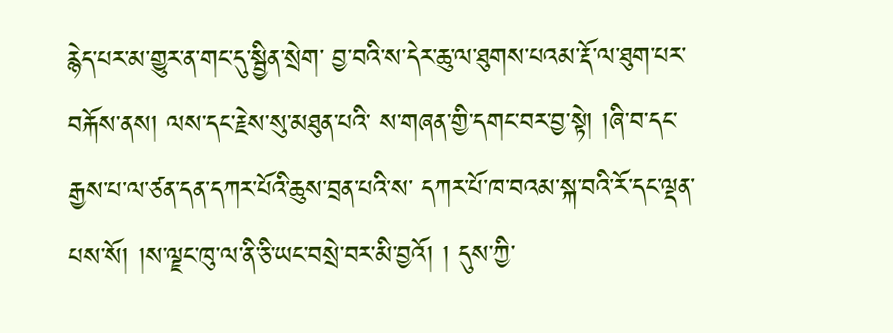རྙེད་པར་མ་གྱུར་ན་གང་དུ་སྦྱིན་སྲེག་ བྱ་བའི་ས་དེར་ཆུ་ལ་ཐུགས་པའམ་རྡོ་ལ་ཐུག་པར་བརྐོས་ནས། ལས་དང་རྗེས་སུ་མཐུན་པའི་ ས་གཞན་གྱི་དགང་བར་བྱ་སྟེ། །ཞི་བ་དང་རྒྱས་པ་ལ་ཙན་དན་དཀར་པོའི་ཆུས་བྲན་པའི་ས་ དཀར་པོ་ཁ་བའམ་སྐ་བའི་རོ་དང་ལྡན་པས་སོ། །ས་ལྗང་ཁུ་ལ་ནི་ཅི་ཡང་བསྲེ་བར་མི་བྱའོ། ། དུས་ཀྱི་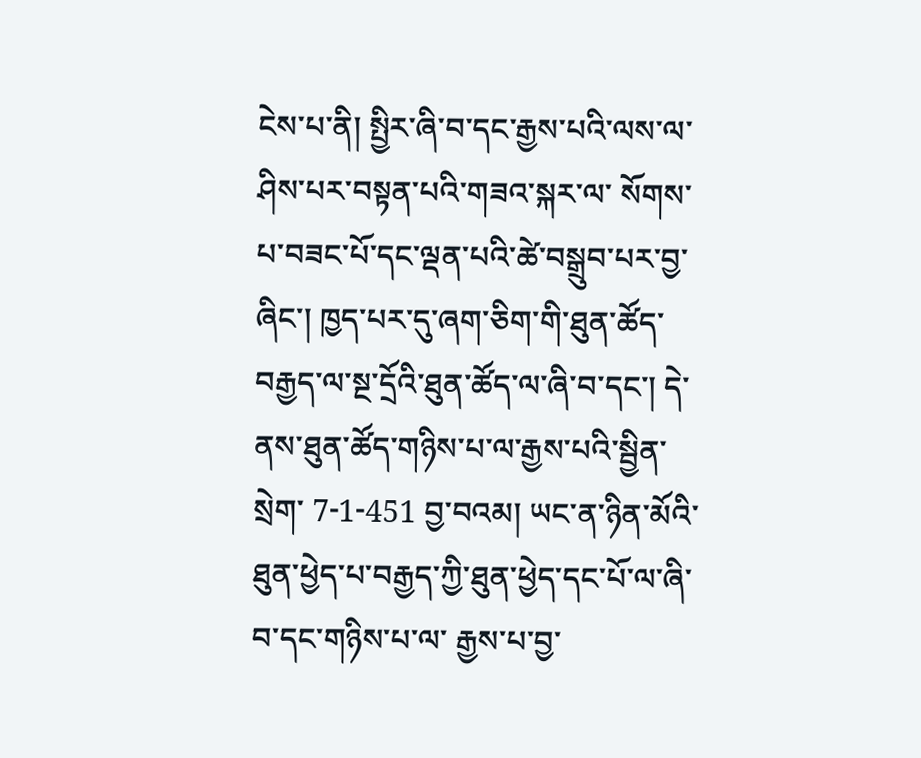ངེས་པ་ནི། སྤྱིར་ཞི་བ་དང་རྒྱས་པའི་ལས་ལ་ཤིས་པར་བསྟན་པའི་གཟའ་སྐར་ལ་ སོགས་པ་བཟང་པོ་དང་ལྡན་པའི་ཚེ་བསྒྲུབ་པར་བྱ་ཞིང་། ཁྱད་པར་དུ་ཞག་ཅིག་གི་ཐུན་ཚོད་ བརྒྱད་ལ་སྔ་དྲོའི་ཐུན་ཚོད་ལ་ཞི་བ་དང་། དེ་ནས་ཐུན་ཚོད་གཉིས་པ་ལ་རྒྱས་པའི་སྦྱིན་སྲེག་ 7-1-451 བྱ་བའམ། ཡང་ན་ཉིན་མོའི་ཐུན་ཕྱེད་པ་བརྒྱད་ཀྱི་ཐུན་ཕྱེད་དང་པོ་ལ་ཞི་བ་དང་གཉིས་པ་ལ་ རྒྱས་པ་བྱ་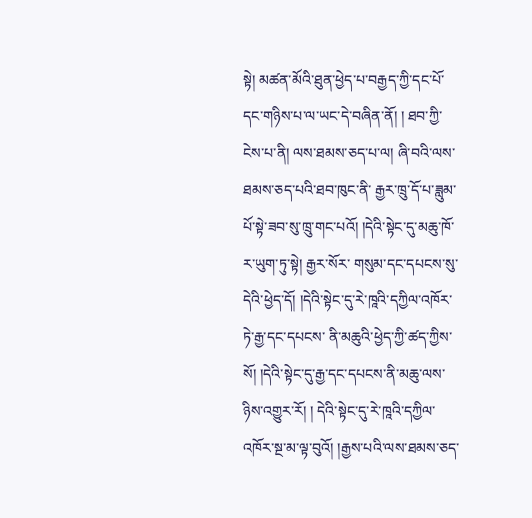སྟེ། མཚན་མོའི་ཐུན་ཕྱེད་པ་བརྒྱད་ཀྱི་དང་པོ་དང་གཉིས་པ་ལ་ཡང་དེ་བཞིན་ནོ། ། ཐབ་ཀྱི་ངེས་པ་ནི། ལས་ཐམས་ཅད་པ་ལ། ཞི་བའི་ལས་ཐམས་ཅད་པའི་ཐབ་ཁུང་ནི་ རྒྱར་ཁྲུ་དོ་པ་ཟླུམ་པོ་སྟེ་ཟབ་སུ་ཁྲུ་གང་པའོ། །དེའི་སྟེང་དུ་མཆུ་ཁོ་ར་ཡུག་ཏུ་སྟེ། རྒྱར་སོར་ གསུམ་དང་དཔངས་སུ་དེའི་ཕྱེད་དོ། །དེའི་སྟེང་དུ་རེ་ཁཱའི་དཀྱིལ་འཁོར་ཏེ་རྒྱ་དང་དཔངས་ ནི་མཆུའི་ཕྱེད་ཀྱི་ཚད་ཀྱིས་སོ། །དེའི་སྟེང་དུ་རྒྱ་དང་དཔངས་ནི་མཆུ་ལས་ཉིས་འགྱུར་རོ། ། དེའི་སྟེང་དུ་རེ་ཁཱའི་དཀྱིལ་འཁོར་སྔ་མ་ལྟ་བུའོ། །རྒྱས་པའི་ལས་ཐམས་ཅད་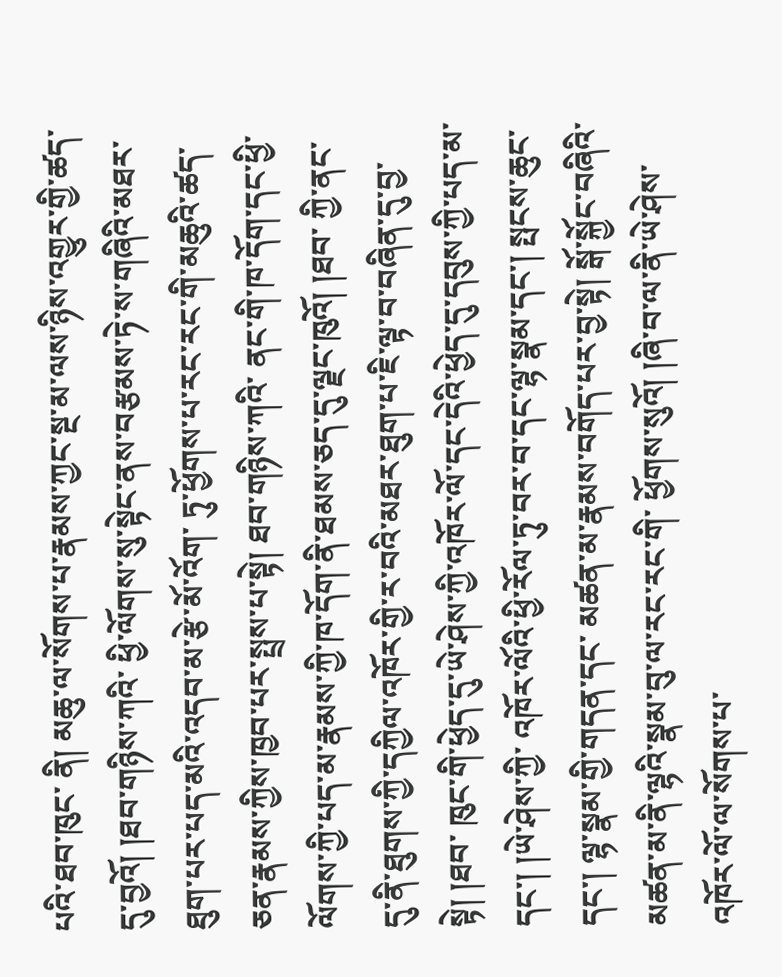པའི་ཐབ་ཁུང་ ནི། མཆུ་ལ་སོགས་པ་རྣམས་ཀྱང་སྔ་མ་ལས་ཉིས་འགྱུར་གྱི་ཚད་དུ་བྱའོ། །ཐབ་གཉིས་ཀའི་ ཕྱི་ལོགས་སུ་སྟེང་ནས་བརྩམས་ཏེ་ས་གཞིའི་མཐར་ཐུག་པར་པད་མའི་འདབ་མ་རྩེ་མོ་འོག་ ཏུ་ཕྱོགས་པ་རང་རང་གི་མཆུའི་ཚད་ཅན་རྣམས་ཀྱིས་ཁྱབ་པར་སྤྲས་པ་སྟེ། ཐབ་གཉིས་ཀའི་ ནང་གི་ཁ་དོག་དང་ཕྱི་ལོགས་ཀྱི་པད་མ་རྣམས་ཀྱི་ཁ་དོག་ནི་ཐམས་ཅད་དུ་ལྗང་ཁུའོ། །ཐབ་ ཀྱི་ནང་དུ་ནི་ཐུགས་ཀྱི་དཀྱིལ་འཁོར་གྱི་ར་བའི་མཐར་ཐུག་པ་ཇི་ལྟ་བ་བཞིན་དུ་བྱ་སྟེ། །ཐབ་ ཁུང་གི་ཕྱེད་དུ་ཡེ་ཤེས་ཀྱི་འཁོར་ལོ་དང་དེའི་ཕྱེད་དུ་དབུས་ཀྱི་པད་མ་དང་། །ཡེ་ཤེས་ཀྱི་ འཁོར་ལོའི་ཕྱི་རོལ་ཏུ་བར་བ་དང་ལྷ་སྣམ་དང་། སྤངས་ཆུང་དང་། ལྷ་སྣམ་གྱི་གདན་དང་ མཚན་མ་རྣམས་བགོད་པར་བྱ་སྟེ། སྒོ་སྐྱོང་བཞིའི་མཚན་མ་ནི་ལྷའི་སྣམ་བུ་ལ་རང་རང་གི་ ཕྱོགས་སུའོ། །ཞི་བ་ལ་ནི་ཡེ་ཤེས་འཁོར་ལོ་ལ་སོགས་པ་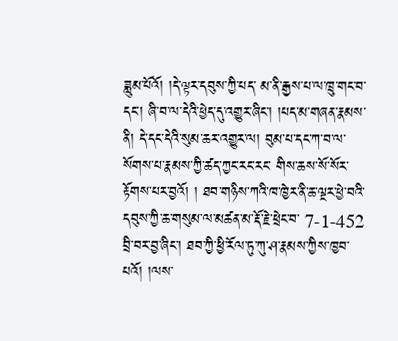ཟླུམ་པོའོ། །དེ་ལྟར་དབུས་ཀྱི་པད་ མ་ནི་རྒྱས་པ་ལ་ཁྲུ་གང་བ་དང་། ཞི་བ་ལ་དེའི་ཕྱེད་དུ་འགྱུར་ཞིང་། །པད་མ་གཞན་རྣམས་ནི། དེ་དང་དེའི་སུམ་ཆར་འགྱུར་ལ། བུམ་པ་དང་ཀ་བ་ལ་སོགས་པ་རྣམས་ཀྱི་ཚད་ཀྱང་རང་རང་ གིས་ཆས་སོ་སོར་རྟོགས་པར་བྱའོ། ། ཐབ་གཉིས་ཀའི་ཁ་ཁྱེར་ནི་ཆ་ལྔར་ཕྱེ་བའི་དབུས་ཀྱི་ཆ་གསུམ་ལ་མཚན་མ་རྡོ་རྗེ་ཕྲེང་བ་ 7-1-452 བྲི་བར་བྱ་ཞིང་། ཐབ་ཀྱི་ཕྱི་རོལ་ཏུ་ཀུ་ཤ་རྣམས་ཀྱིས་ཁྱབ་པའོ། །ལས་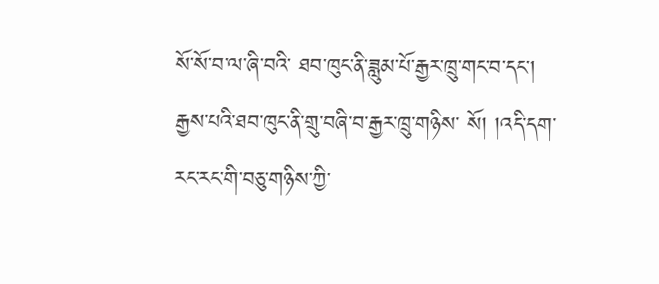སོ་སོ་བ་ལ་ཞི་བའི་ ཐབ་ཁུང་ནི་ཟླུམ་པོ་རྒྱར་ཁྲུ་གང་བ་དང་། རྒྱས་པའི་ཐབ་ཁུང་ནི་གྲུ་བཞི་བ་རྒྱར་ཁྲུ་གཉིས་ སོ། །འདི་དག་རང་རང་གི་བཅུ་གཉིས་ཀྱི་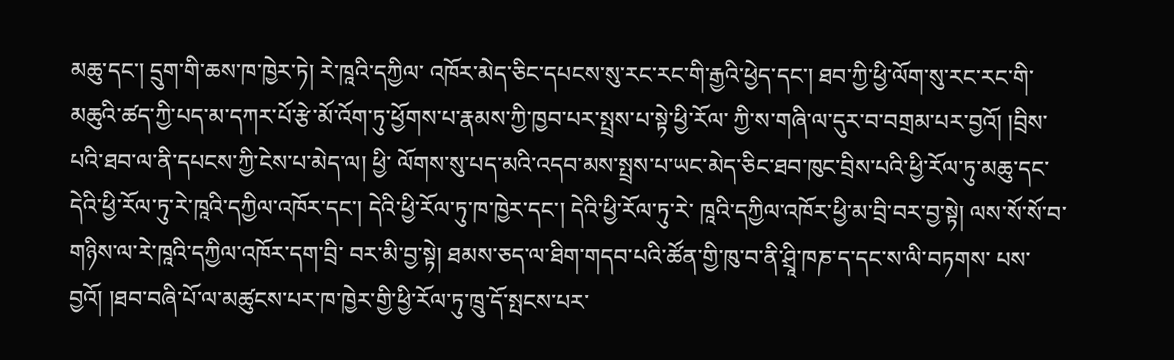མཆུ་དང་། དྲུག་གི་ཆས་ཁ་ཁྱེར་ཏེ། རེ་ཁཱའི་དཀྱིལ་ འཁོར་མེད་ཅིང་དཔངས་སུ་རང་རང་གི་རྒྱའི་ཕྱེད་དང་། ཐབ་ཀྱི་ཕྱི་ལོག་སུ་རང་རང་གི་ མཆུའི་ཚད་ཀྱི་པད་མ་དཀར་པོ་རྩེ་མོ་འོག་ཏུ་ཕྱོགས་པ་རྣམས་ཀྱི་ཁྱབ་པར་སྤྲས་པ་སྟེ་ཕྱི་རོལ་ ཀྱི་ས་གཞི་ལ་དུར་བ་བགྲམ་པར་བྱའོ། །བྲིས་པའི་ཐབ་ལ་ནི་དཔངས་ཀྱི་ངེས་པ་མེད་ལ། ཕྱི་ ལོགས་སུ་པད་མའི་འདབ་མས་སྤྲས་པ་ཡང་མེད་ཅིང་ཐབ་ཁུང་བྲིས་པའི་ཕྱི་རོལ་ཏུ་མཆུ་དང་ དེའི་ཕྱི་རོལ་ཏུ་རེ་ཁཱའི་དཀྱིལ་འཁོར་དང་། དེའི་ཕྱི་རོལ་ཏུ་ཁ་ཁྱེར་དང་། དེའི་ཕྱི་རོལ་ཏུ་རེ་ ཁཱའི་དཀྱིལ་འཁོར་ཕྱི་མ་བྲི་བར་བྱ་སྟེ། ལས་སོ་སོ་བ་གཉིས་ལ་རེ་ཁཱའི་དཀྱིལ་འཁོར་དག་བྲི་ བར་མི་བྱ་སྟེ། ཐམས་ཅད་ལ་ཐིག་གདབ་པའི་ཚོན་གྱི་ཁུ་བ་ནི་ཤྲཱི་ཁཎ་ད་དང་ས་ལི་བཏགས་ པས་བྱའོ། །ཐབ་བཞི་པོ་ལ་མཚུངས་པར་ཁ་ཁྱེར་གྱི་ཕྱི་རོལ་ཏུ་ཁྲུ་དོ་སྤངས་པར་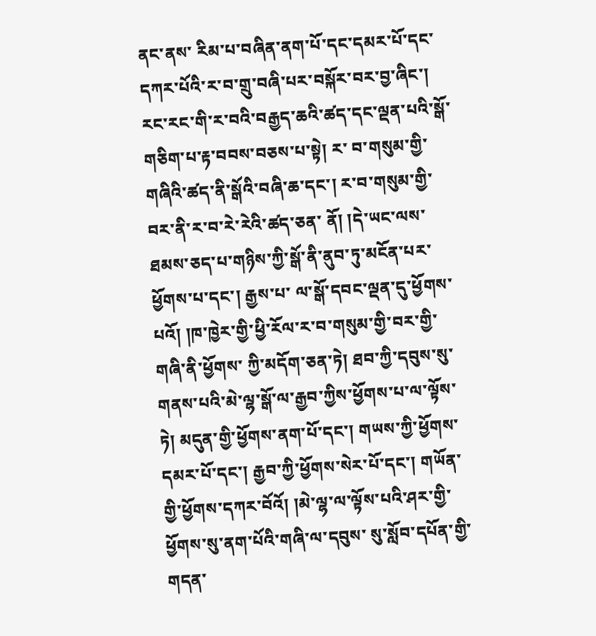ནང་ནས་ རིམ་པ་བཞིན་ནག་པོ་དང་དམར་པོ་དང་དཀར་པོའི་ར་བ་གྲུ་བཞི་པར་བསྐོར་བར་བྱ་ཞིང་། རང་རང་གི་ར་བའི་བརྒྱད་ཆའི་ཚད་དང་ལྡན་པའི་སྒོ་གཅིག་པ་རྟ་བབས་བཅས་པ་སྟེ། ར་ བ་གསུམ་གྱི་གཞིའི་ཚད་ནི་སྒོའི་བཞི་ཆ་དང་། ར་བ་གསུམ་གྱི་བར་ནི་ར་བ་རེ་རེའི་ཚད་ཅན་ ནོ། །དེ་ཡང་ལས་ཐམས་ཅད་པ་གཉིས་ཀྱི་སྒོ་ནི་ནུབ་ཏུ་མངོན་པར་ཕྱོགས་པ་དང་། རྒྱས་པ་ ལ་སྒོ་དབང་ལྡན་དུ་ཕྱོགས་པའོ། །ཁ་ཁྱེར་གྱི་ཕྱི་རོལ་ར་བ་གསུམ་གྱི་བར་གྱི་གཞི་ནི་ཕྱོགས་ ཀྱི་མདོག་ཅན་ཏེ། ཐབ་ཀྱི་དབུས་སུ་གནས་པའི་མེ་ལྷ་སྒོ་ལ་རྒྱབ་ཀྱིས་ཕྱོགས་པ་ལ་ལྟོས་ཏེ། མདུན་གྱི་ཕྱོགས་ནག་པོ་དང་། གཡས་ཀྱི་ཕྱོགས་དམར་པོ་དང་། རྒྱབ་ཀྱི་ཕྱོགས་སེར་པོ་དང་། གཡོན་གྱི་ཕྱོགས་དཀར་བོའོ། །མེ་ལྷ་ལ་ལྟོས་པའི་ཤར་གྱི་ཕྱོགས་སུ་ནག་པོའི་གཞི་ལ་དབུས་ སུ་སློབ་དཔོན་གྱི་གདན་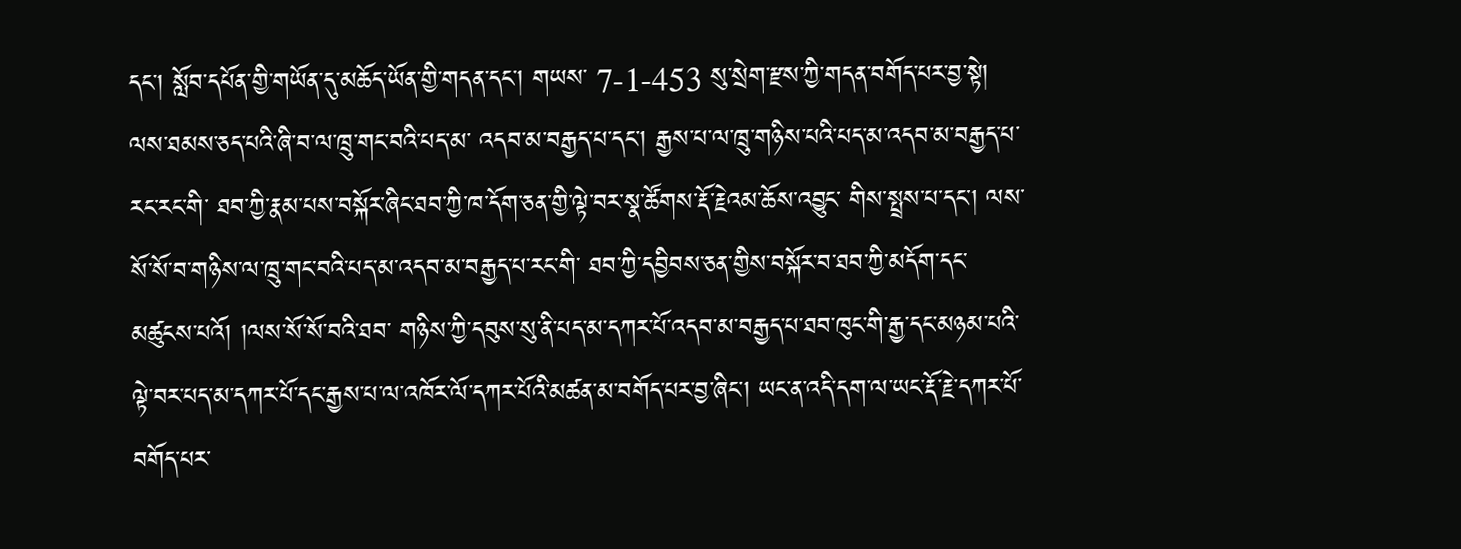དང་། སློབ་དཔོན་གྱི་གཡོན་དུ་མཆོད་ཡོན་གྱི་གདན་དང་། གཡས་ 7-1-453 སུ་སྲེག་རྫས་ཀྱི་གདན་བགོད་པར་བྱ་སྟེ། ལས་ཐམས་ཅད་པའི་ཞི་བ་ལ་ཁྲུ་གང་བའི་པད་མ་ འདབ་མ་བརྒྱད་པ་དང་། རྒྱས་པ་ལ་ཁྲུ་གཉིས་པའི་པད་མ་འདབ་མ་བརྒྱད་པ་རང་རང་གི་ ཐབ་ཀྱི་རྣམ་པས་བསྐོར་ཞིང་ཐབ་ཀྱི་ཁ་དོག་ཅན་གྱི་ལྟེ་བར་སྣ་ཚོགས་རྡོ་རྗེའམ་ཆོས་འབྱུང་ གིས་སྤྲས་པ་དང་། ལས་སོ་སོ་བ་གཉིས་ལ་ཁྲུ་གང་བའི་པད་མ་འདབ་མ་བརྒྱད་པ་རང་གི་ ཐབ་ཀྱི་དབྱིབས་ཅན་གྱིས་བསྐོར་བ་ཐབ་ཀྱི་མདོག་དང་མཚུངས་པའོ། །ལས་སོ་སོ་བའི་ཐབ་ གཉིས་ཀྱི་དབུས་སུ་ནི་པད་མ་དཀར་པོ་འདབ་མ་བརྒྱད་པ་ཐབ་ཁུང་གི་རྒྱ་དང་མཉམ་པའི་ ལྟེ་བར་པད་མ་དཀར་པོ་དང་རྒྱས་པ་ལ་འཁོར་ལོ་དཀར་པོའི་མཚན་མ་བགོད་པར་བྱ་ཞིང་། ཡང་ན་འདི་དག་ལ་ཡང་རྡོ་རྗེ་དཀར་པོ་བགོད་པར་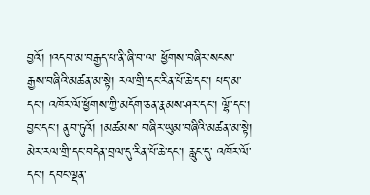བྱའོ། །འདབ་མ་བརྒྱད་པ་ནི་ཞི་བ་ལ་ ཕྱོགས་བཞིར་སངས་རྒྱས་བཞིའི་མཚན་མ་སྟེ། རལ་གྲི་དང་རིན་པོ་ཆེ་དང་། པད་མ་དང་། འཁོར་ལོ་ཕྱོགས་ཀྱི་མདོག་ཅན་རྣམས་ཤར་དང་། ལྷོ་དང་། བྱང་དང་། ནུབ་ཏུའོ། །མཚམས་ བཞིར་ཡུམ་བཞིའི་མཚན་མ་སྟེ། མེར་རལ་གྲི་དང་བདེན་བྲལ་དུ་རིན་པོ་ཆེ་དང་། རླུང་དུ་ འཁོར་ལོ་དང་། དབང་ལྡན་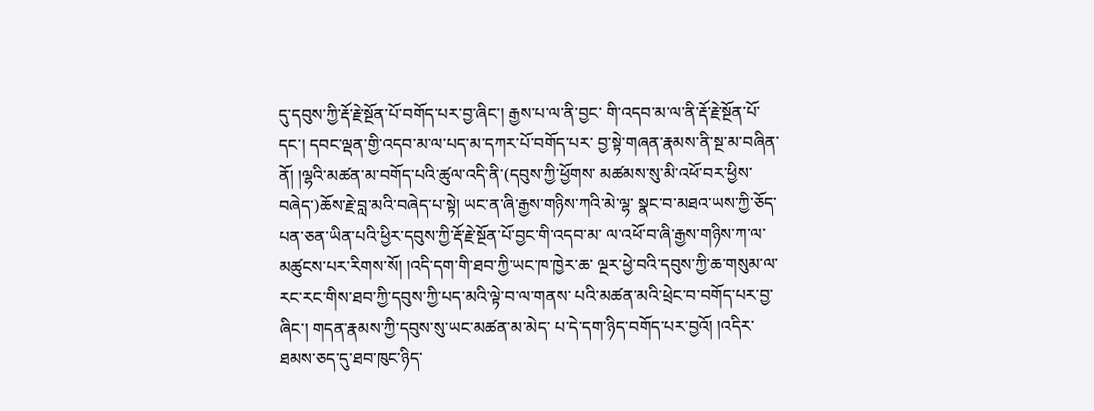དུ་དབུས་ཀྱི་རྡོ་རྗེ་སྔོན་པོ་བགོད་པར་བྱ་ཞིང་། རྒྱས་པ་ལ་ནི་བྱང་ གི་འདབ་མ་ལ་ནི་རྡོ་རྗེ་སྔོན་པོ་དང་། དབང་ལྡན་གྱི་འདབ་མ་ལ་པད་མ་དཀར་པོ་བགོད་པར་ བྱ་སྟེ་གཞན་རྣམས་ནི་སྔ་མ་བཞིན་ནོ། །ལྷའི་མཚན་མ་བགོད་པའི་ཚུལ་འདི་ནི་(དབུས་ཀྱི་ཕྱོགས་ མཚམས་སུ་མི་འཕོ་བར་ཕྱིས་བཞེད་)ཆོས་རྗེ་བླ་མའི་བཞེད་པ་སྟེ། ཡང་ན་ཞི་རྒྱས་གཉིས་ཀའི་མེ་ལྷ་ སྣང་བ་མཐའ་ཡས་ཀྱི་ཅོད་པན་ཅན་ཡིན་པའི་ཕྱིར་དབུས་ཀྱི་རྡོ་རྗེ་སྔོན་པོ་བྱང་གི་འདབ་མ་ ལ་འཕོ་བ་ཞི་རྒྱས་གཉིས་ཀ་ལ་མཚུངས་པར་རིགས་སོ། །འདི་དག་གི་ཐབ་ཀྱི་ཡང་ཁ་ཁྱེར་ཆ་ ལྔར་ཕྱེ་བའི་དབུས་ཀྱི་ཆ་གསུམ་ལ་རང་རང་གིས་ཐབ་ཀྱི་དབུས་ཀྱི་པད་མའི་ལྟེ་བ་ལ་གནས་ པའི་མཚན་མའི་ཕྲེང་བ་བགོད་པར་བྱ་ཞིང་། གདན་རྣམས་ཀྱི་དབུས་སུ་ཡང་མཚན་མ་མེད་ པ་དེ་དག་ཉིད་བགོད་པར་བྱའོ། །འདིར་ཐམས་ཅད་དུ་ཐབ་ཁུང་ཉིད་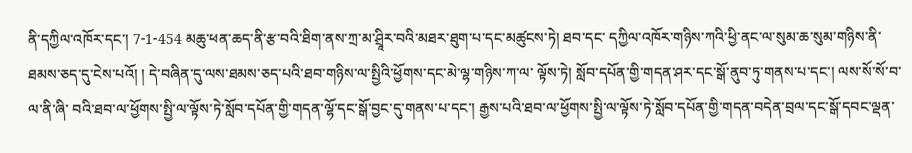ནི་དཀྱིལ་འཁོར་དང་། 7-1-454 མཆུ་ཕན་ཆད་ནི་རྩ་བའི་ཐིག་ནས་ཀྲ་མ་ཤྲཱིར་བའི་མཐར་ཐུག་པ་དང་མཚུངས་ཏེ། ཐབ་དང་ དཀྱིལ་འཁོར་གཉིས་ཀའི་ཕྱི་ནང་ལ་སུམ་ཆ་སུམ་གཉིས་ནི་ཐམས་ཅད་དུ་ངེས་པའོ། ། དེ་བཞིན་དུ་ལས་ཐམས་ཅད་པའི་ཐབ་གཉིས་ལ་སྤྱིའི་ཕྱོགས་དང་མེ་ལྷ་གཉིས་ཀ་ལ་ ལྟོས་ཏེ། སློབ་དཔོན་གྱི་གདན་ཤར་དང་སྒོ་ནུབ་ཏུ་གནས་པ་དང་། ལས་སོ་སོ་བ་ལ་ནི་ཞི་ བའི་ཐབ་ལ་ཕྱོགས་སྤྱི་ལ་ལྟོས་ཏེ་སློབ་དཔོན་གྱི་གདན་ལྷོ་དང་སྒོ་བྱང་དུ་གནས་པ་དང་། རྒྱས་པའི་ཐབ་ལ་ཕྱོགས་སྤྱི་ལ་ལྟོས་ཏེ་སློབ་དཔོན་གྱི་གདན་བདེན་བྲལ་དང་སྒོ་དབང་ལྡན་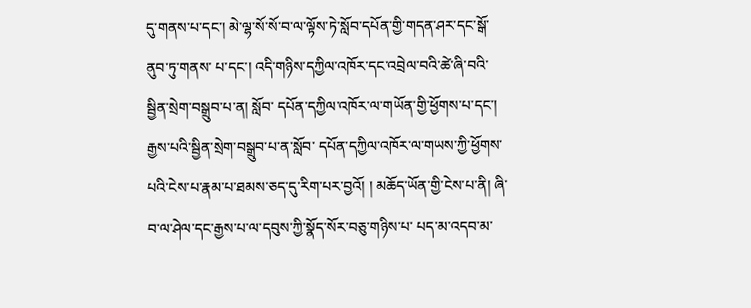དུ་གནས་པ་དང་། མེ་ལྷ་སོ་སོ་བ་ལ་ལྟོས་ཏེ་སློབ་དཔོན་གྱི་གདན་ཤར་དང་སྒོ་ནུབ་ཏུ་གནས་ པ་དང་། འདི་གཉིས་དཀྱིལ་འཁོར་དང་འབྲེལ་བའི་ཚེ་ཞི་བའི་སྦྱིན་སྲེག་བསྒྲུབ་པ་ན། སློབ་ དཔོན་དཀྱིལ་འཁོར་ལ་གཡོན་གྱི་ཕྱོགས་པ་དང་། རྒྱས་པའི་སྦྱིན་སྲེག་བསྒྲུབ་པ་ན་སློབ་ དཔོན་དཀྱིལ་འཁོར་ལ་གཡས་ཀྱི་ཕྱོགས་པའི་ངེས་པ་རྣམ་པ་ཐམས་ཅད་དུ་རིག་པར་བྱའོ། ། མཆོད་ཡོན་གྱི་ངེས་པ་ནི། ཞི་བ་ལ་ཤེལ་དང་རྒྱས་པ་ལ་དབུས་ཀྱི་སྣོད་སོར་བཅུ་གཉིས་པ་ པད་མ་འདབ་མ་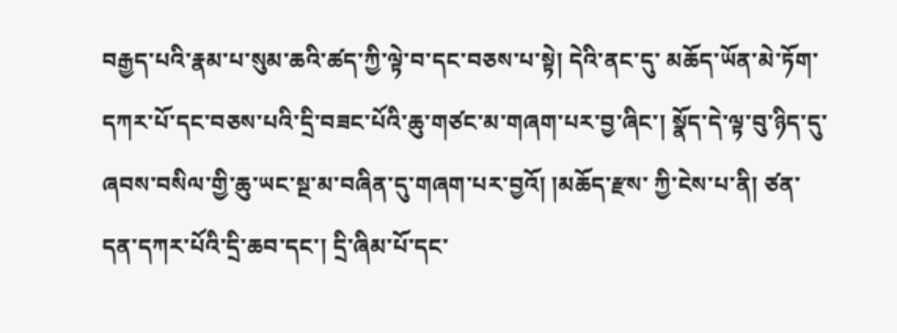བརྒྱད་པའི་རྣམ་པ་སུམ་ཆའི་ཚད་ཀྱི་ལྟེ་བ་དང་བཅས་པ་སྟེ། དེའི་ནང་དུ་ མཆོད་ཡོན་མེ་ཏོག་དཀར་པོ་དང་བཅས་པའི་དྲི་བཟང་པོའི་ཆུ་གཙང་མ་གཞག་པར་བྱ་ཞིང་། སྣོད་དེ་ལྟ་བུ་ཉིད་དུ་ཞབས་བསིལ་གྱི་ཆུ་ཡང་སྔ་མ་བཞིན་དུ་གཞག་པར་བྱའོ། །མཆོད་རྫས་ ཀྱི་ངེས་པ་ནི། ཙན་དན་དཀར་པོའི་དྲི་ཆབ་དང་། དྲི་ཞིམ་པོ་དང་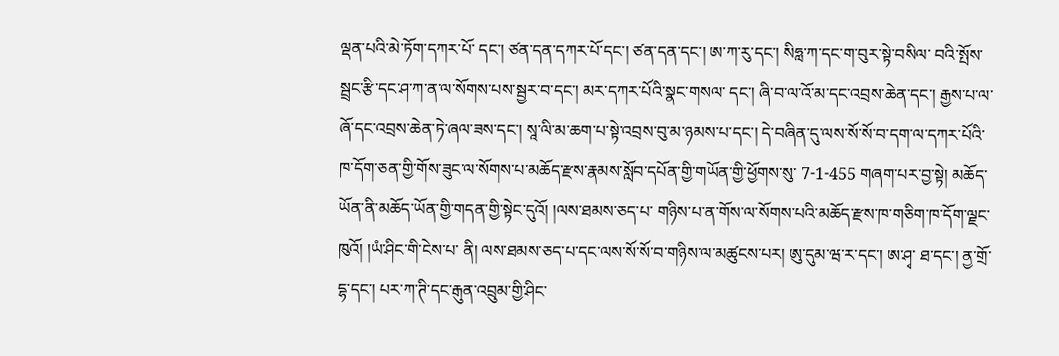ལྡན་པའི་མེ་ཏོག་དཀར་པོ་ དང་། ཙན་དན་དཀར་པོ་དང་། ཙན་དན་དང་། ཨ་ཀ་རུ་དང་། སིཧླ་ཀ་དང་ག་བུར་སྟེ་བསིལ་ བའི་སྤོས་སྦྲང་རྩི་དང་ཤ་ཀ་ན་ལ་སོགས་པས་སྦྱར་བ་དང་། མར་དཀར་པོའི་སྣང་གསལ་ དང་། ཞི་བ་ལ་འོ་མ་དང་འབྲས་ཆེན་དང་། རྒྱས་པ་ལ་ཞོ་དང་འབྲས་ཆེན་ཏེ་ཞལ་ཟས་དང་། སཱ་ལི་མ་ཆག་པ་སྟེ་འབྲས་བུ་མ་ཉམས་པ་དང་། དེ་བཞིན་དུ་ལས་སོ་སོ་བ་དག་ལ་དཀར་པོའི་ ཁ་དོག་ཅན་གྱི་གོས་ཟུང་ལ་སོགས་པ་མཆོད་རྫས་རྣམས་སློབ་དཔོན་གྱི་གཡོན་གྱི་ཕྱོགས་སུ་ 7-1-455 གཞག་པར་བྱ་སྟེ། མཆོད་ཡོན་ནི་མཆོད་ཡོན་གྱི་གདན་གྱི་སྟེང་དུའོ། །ལས་ཐམས་ཅད་པ་ གཉིས་པ་ན་གོས་ལ་སོགས་པའི་མཆོད་རྫས་ཁ་གཅིག་ཁ་དོག་ལྗང་ཁུའོ། །ཡཾ་ཤིང་གི་ངེས་པ་ ནི། ལས་ཐམས་ཅད་པ་དང་ལས་སོ་སོ་བ་གཉིས་ལ་མཚུངས་པར། ཨུ་དུམ་ཝ་ར་དང་། ཨ་ཤྭ་ ཐ་དང་། ནྱ་གྲོ་དྷ་དང་། པར་ཀ་ཊི་དང་རྒུན་འབྲུམ་གྱི་ཤིང་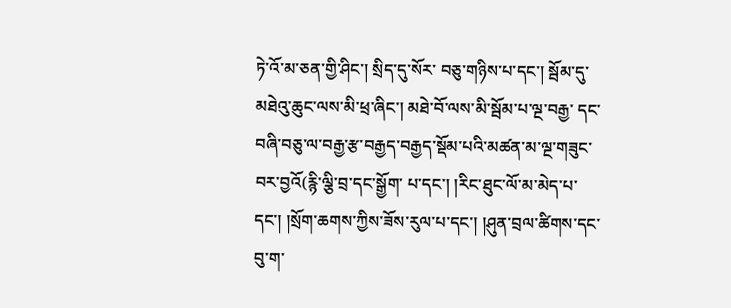ཏེ་འོ་མ་ཅན་གྱི་ཤིང་། སྲིད་དུ་སོར་ བཅུ་གཉིས་པ་དང་། སྦོམ་དུ་མཐེའུ་ཆུང་ལས་མི་ཕྲ་ཞིང་། མཐེ་བོ་ལས་མི་སྦོམ་པ་ལྔ་བརྒྱ་ དང་བཞི་བཅུ་ལ་བརྒྱ་རྩ་བརྒྱད་བརྒྱད་སྡོམ་པའི་མཚན་མ་ལྔ་གཟུང་བར་བྱའོ(རྙི་ལྕི་བྲ་དང་སྒྱོག་ པ་དང་། །རིང་ཐུང་ལོ་མ་མེད་པ་དང་། །སྲོག་ཆགས་ཀྱིས་ཟོས་རུལ་པ་དང་། །ཤུན་བྲལ་ཚིགས་དང་བུ་ག་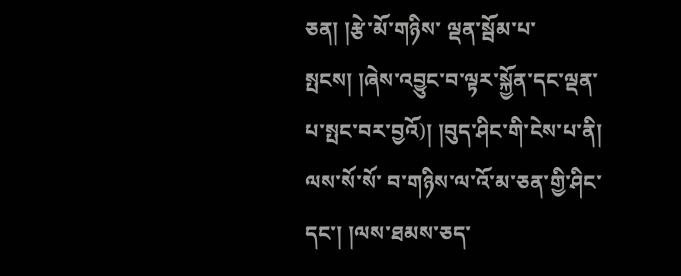ཅན། །རྩེ་མོ་གཉིས་ ལྡན་སྦོམ་པ་སྤངས། །ཞེས་འབྱུང་བ་ལྟར་སྐྱོན་དང་ལྡན་པ་སྤང་བར་བྱའོ)། །བུད་ཤིང་གི་ངེས་པ་ནི། ལས་སོ་སོ་ བ་གཉིས་ལ་འོ་མ་ཅན་གྱི་ཤིང་དང་། །ལས་ཐམས་ཅད་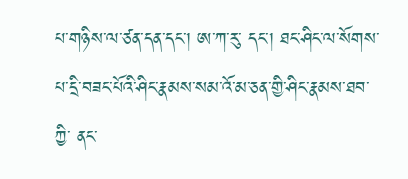པ་གཉིས་ལ་ཙན་དན་དང་། ཨ་ཀ་རུ་ དང་། ཐང་ཤིང་ལ་སོགས་པ་དྲི་བཟང་པོའི་ཤིང་རྣམས་སམ་འོ་མ་ཅན་གྱི་ཤིང་རྣམས་ཐབ་ཀྱི་ ནང་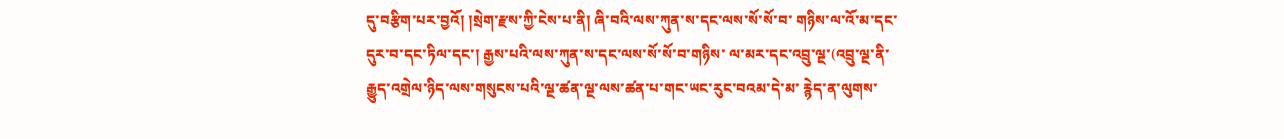དུ་བརྩིག་པར་བྱའོ། །སྲེག་རྫས་ཀྱི་ངེས་པ་ནི། ཞི་བའི་ལས་ཀུན་ས་དང་ལས་སོ་སོ་བ་ གཉིས་ལ་འོ་མ་དང་དུར་བ་དང་ཏིལ་དང་། རྒྱས་པའི་ལས་ཀུན་ས་དང་ལས་སོ་སོ་བ་གཉིས་ ལ་མར་དང་འབྲུ་ལྔ་(འབྲུ་ལྔ་ནི་རྒྱུད་འགྲེལ་ཉིད་ལས་གསུངས་པའི་ལྔ་ཚན་ལྔ་ལས་ཚན་པ་གང་ཡང་རུང་བའམ་དེ་མ་ རྙེད་ན་ལུགས་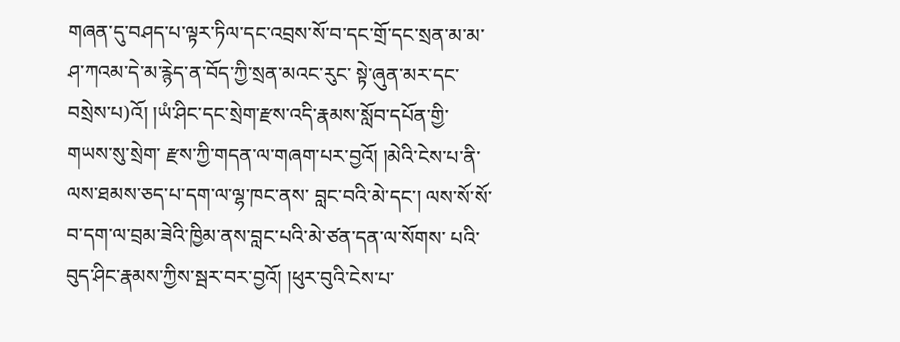གཞན་དུ་བཤད་པ་ལྟར་ཏིལ་དང་འབྲས་སོ་བ་དང་གྲོ་དང་སྲན་མ་མ་ཤ་ཀའམ་དེ་མ་རྙེད་ན་བོད་ཀྱི་སྲན་མའང་རུང་ སྟེ་ཞུན་མར་དང་བསྲེས་པ)འོ། །ཡཾ་ཤིང་དང་སྲེག་རྫས་འདི་རྣམས་སློབ་དཔོན་གྱི་གཡས་སུ་སྲེག་ རྫས་ཀྱི་གདན་ལ་གཞག་པར་བྱའོ། །མེའི་ངེས་པ་ནི་ལས་ཐམས་ཅད་པ་དག་ལ་ལྷ་ཁང་ནས་ བླང་བའི་མེ་དང་། ལས་སོ་སོ་བ་དག་ལ་བྲམ་ཟེའི་ཁྱིམ་ནས་བླང་པའི་མེ་ཙན་དན་ལ་སོགས་ པའི་བུད་ཤིང་རྣམས་ཀྱིས་སྦར་བར་བྱའོ། །ཕུར་བུའི་ངེས་པ་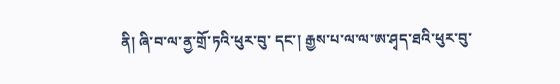ནི། ཞི་བ་ལ་ནྱ་གྲོ་ཏའི་ཕུར་བུ་ དང་། རྒྱས་པ་ལ་ལ་ཨ་ཤྭད་ཐའི་ཕུར་བུ་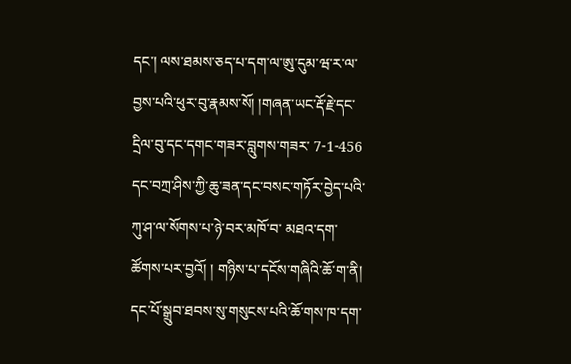དང་། ལས་ཐམས་ཅད་པ་དག་ལ་ཨུ་དུམ་ཝ་ར་ལ་ བྱས་པའི་ཕུར་བུ་རྣམས་སོ། །གཞན་ཡང་རྡོ་རྗེ་དང་དྲིལ་བུ་དང་དགང་གཟར་བླུགས་གཟར་ 7-1-456 དང་བཀྲ་ཤིས་ཀྱི་ཆུ་ཟན་དང་བསང་གཏོར་བྱེད་པའི་ཀུ་ཤ་ལ་སོགས་པ་ཉེ་བར་མཁོ་བ་ མཐའ་དག་ཚོགས་པར་བྱའོ། ། གཉིས་པ་དངོས་གཞིའི་ཆོ་ག་ནི། དང་པོ་སྒྲུབ་ཐབས་སུ་གསུངས་པའི་ཆོ་གས་ཁ་དག་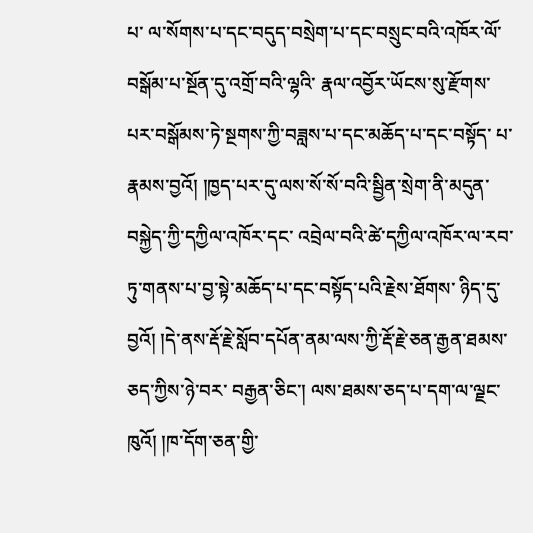པ་ ལ་སོགས་པ་དང་བདུད་བསྲེག་པ་དང་བསྲུང་བའི་འཁོར་ལོ་བསྒོམ་པ་སྔོན་དུ་འགྲོ་བའི་ལྷའི་ རྣལ་འབྱོར་ཡོངས་སུ་རྫོགས་པར་བསྒོམས་ཏེ་སྔགས་ཀྱི་བཟླས་པ་དང་མཆོད་པ་དང་བསྟོད་ པ་རྣམས་བྱའོ། །ཁྱད་པར་དུ་ལས་སོ་སོ་བའི་སྦྱིན་སྲེག་ནི་མདུན་བསྐྱེད་ཀྱི་དཀྱིལ་འཁོར་དང་ འབྲེལ་བའི་ཚེ་དཀྱིལ་འཁོར་ལ་རབ་ཏུ་གནས་པ་བྱ་སྟེ་མཆོད་པ་དང་བསྟོད་པའི་རྗེས་ཐོགས་ ཉིད་དུ་བྱའོ། །དེ་ནས་རྡོ་རྗེ་སློབ་དཔོན་ནམ་ལས་ཀྱི་རྡོ་རྗེ་ཅན་རྒྱན་ཐམས་ཅད་ཀྱིས་ཉེ་བར་ བརྒྱན་ཅིང་། ལས་ཐམས་ཅད་པ་དག་ལ་ལྗང་ཁུའོ། །ཁ་དོག་ཅན་གྱི་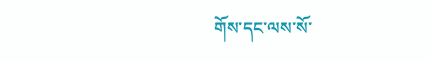གོས་དང་ལས་སོ་